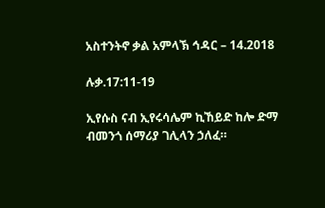አስተንትኖ ቃል አምላኽ ኅዳር – 14.2018

ሉቃ.17:11-19

ኢየሱስ ናብ ኢየሩሳሌም ኪኸይድ ከሎ ድማ ብመንጎ ሰማሪያ ገሊላን ኃለፈ።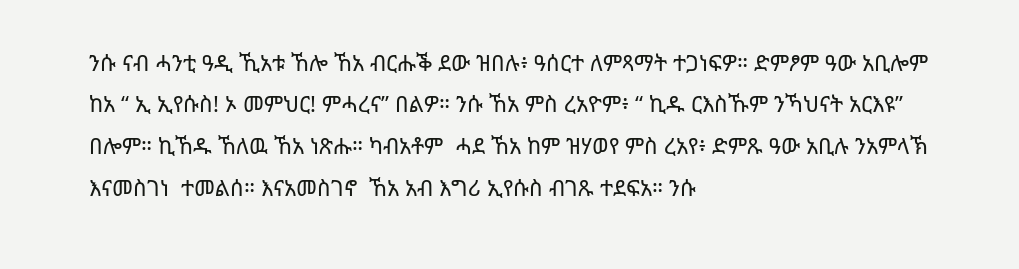ንሱ ናብ ሓንቲ ዓዲ ኺአቱ ኸሎ ኸአ ብርሑቕ ደው ዝበሉ፥ ዓሰርተ ለምጻማት ተጋነፍዎ። ድምፆም ዓው አቢሎም ከአ “ ኢ ኢየሱስ! ኦ መምህር! ምሓረና” በልዎ። ንሱ ኸአ ምስ ረአዮም፥ “ ኪዱ ርእስኹም ንኻህናት አርእዩ” በሎም። ኪኸዱ ኸለዉ ኸአ ነጽሑ። ካብአቶም  ሓደ ኸአ ከም ዝሃወየ ምስ ረአየ፥ ድምጹ ዓው አቢሉ ንአምላኽ እናመስገነ  ተመልሰ። እናአመስገኖ  ኸአ አብ እግሪ ኢየሱስ ብገጹ ተደፍአ። ንሱ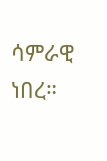ሳምራዊ ነበረ።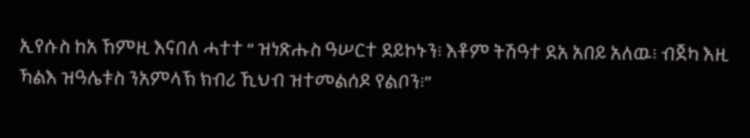ኢየሱስ ከአ ኸምዚ እናበለ ሓተተ “ ዝነጽሑስ ዓሠርተ ደይኮኑን፧ እቶም ትሽዓተ ደአ አበይ አለዉ፧ ብጀካ እዚ ኻልእ ዝዓሌቱስ ንአምላኽ ክብሪ ኺህብ ዝተመልሰዶ የልቦን፧”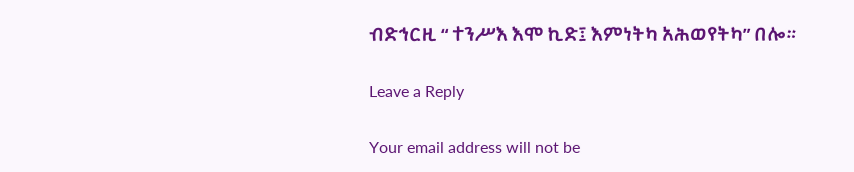ብድኅርዚ “ ተንሥእ እሞ ኪድ፤ እምነትካ አሕወየትካ” በሎ።

Leave a Reply

Your email address will not be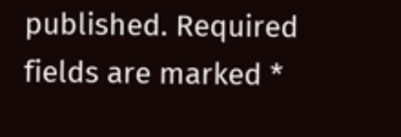published. Required fields are marked *